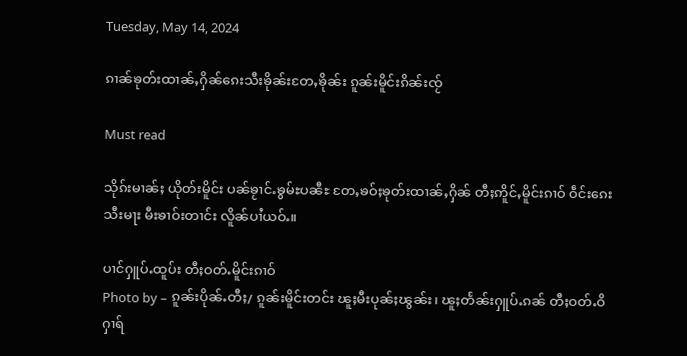Tuesday, May 14, 2024

ၵၢၼ်ၶုတ်းထၢၼ်ႇႁိၼ်ၵေးသီးၶိုၼ်းတႄႇၶိုၼ်း ၵူၼ်းမိူင်းၵိၼ်းၸႂ်

Must read

သိုၵ်းမၢၼ်ႈ ယိုတ်းမိူင်း ပၼ်ၶႂၢင်ႉၶွမ်ႊပၼီႊ တႄႇၶဝ်ႈၶုတ်းထၢၼ်ႇႁိၼ် တီႈဢိူင်ႇမိူင်းၵၢဝ် ဝဵင်းၵေးသီးမႃး မီးၶၢဝ်းတၢင်း လိူၼ်ပၢႆယဝ်ႉ။

ပၢင်ႁူပ်ႉထူပ်း တီႈဝတ်ႉမိူင်းၵၢဝ်
Photo by – ၵူၼ်းပိုၼ်ႉတီႈ/ ၵူၼ်းမိူင်းတင်း ၽူႈမီးပုၼ်ႈၽွၼ်း၊ ၽူႈတႅၼ်းႁူပ်ႉၵၼ် တီႈဝတ်ႉဝိႁၢရ်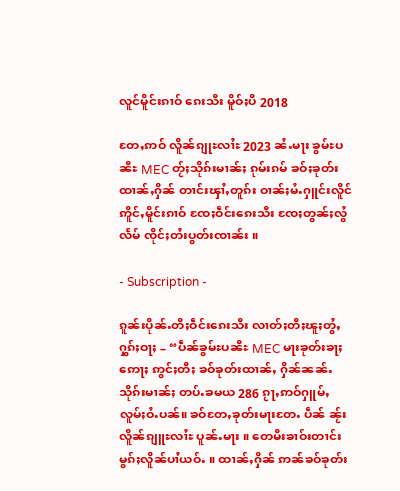လူင်မိူင်းၵၢဝ် ၵေးသီး မိူဝ်ႈပီ 2018

တႄႇဢဝ် လိူၼ်ၵျုႊလၢႆႊ 2023 ၼႆႉမႃး ၶွမ်ႊပၼီႊ MEC တႂ်ႈသိုၵ်းမၢၼ်ႈ ၵုမ်းၵမ် ၶဝ်ႈၶုတ်းထၢၼ်ႇႁိၼ် တၢင်းၾၢႆႇတူၵ်း ဝၢၼ်ႈမႆႉႁူင်းလိူင် ဢိူင်ႇမိူင်းၵၢဝ် ၸႄႈဝဵင်းၵေးသီး ၸႄႈတွၼ်ႈလွႆလႅမ် ၸိုင်ႈတႆးပွတ်းၸၢၼ်း ။

- Subscription -

ၵူၼ်းပိုၼ်ႉတီႈဝဵင်းၵေးသီး လၢတ်ႈတီႈၽူႈတွႆႇႁွၵ်ႈဝႃႈ – “ပဵၼ်ၶွမ်ႊပၼီႊ MEC မႃးၶုတ်းၶႃႈဢေႃႈ ဢွင်ႈတီႈ ၶဝ်ၶုတ်းထၢၼ်ႇ ႁိၼ်ၼၼ်ႉ သိုၵ်းမၢၼ်ႈ တပ်ႉၶမယ 286 ၵႂႃႇဢဝ်ႁူမ်ႇလူမ်ႈဝႆႉပၼ်။ ၶဝ်တႄႇၶုတ်းမႃးတႄႉ ပဵၼ် ၼႂ်းလိူၼ်ၵျူႊလၢႆႊ ပူၼ်ႉမႃး ။ တေမီးၶၢဝ်းတၢင်းမွၵ်ႈလိူၼ်ပၢႆယဝ်ႉ ။ ထၢၼ်ႇႁိၼ် ဢၼ်ၶဝ်ၶုတ်း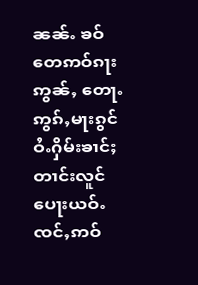ၼၼ်ႉ ၶဝ်တေဢဝ်ၵႃး ဢွၼ်ႇ တေႃႉဢွၵ်ႇမႃးၵွင်ဝႆႉႁိမ်းၶၢင်ႈတၢင်းလူင် ပေႃးယဝ်ႉ ၸင်ႇဢဝ်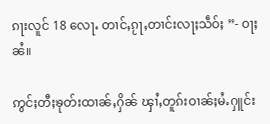ၵႃးလူင် 18 လေႃႉ တၢင်ႇၵႂႃႇတၢင်းလႃႈသဵဝ်ႈ ”- ဝႃႈၼႆ။

ဢွင်ႈတီႈၶုတ်းထၢၼ်ႇႁိၼ် ၾၢႆႇတူၵ်းဝၢၼ်ႈမႆႉႁူင်း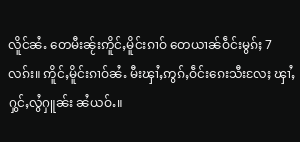လိူင်ၼႆႉ တေမီးၼႂ်းဢိူင်ႇမိူင်းၵၢဝ် တေယၢၼ်ဝဵင်းမွၵ်ႈ 7 လၵ်း။ ဢိူင်ႇမိူင်းၵၢဝ်ၼႆႉ မီးၾၢႆႇဢွၵ်ႇဝဵင်းၵေးသီးလႄႈ ၾၢႆႇႁွင်ႇလွႆႁူၼ်း ၼႆယဝ်ႉ။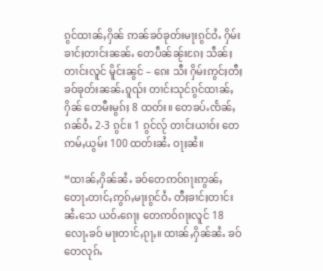ၵွင်ထၢၼ်ႇႁိၼ် ဢၼ်ၶဝ်ၶုတ်းမႃးၵွင်ဝႆႉ ႁိမ်းၶၢင်ႈတၢင်းၼၼ်ႉ တေပဵၼ်ၼႂ်းၵႄႈ သဵၼ်ႈတၢင်းလူင် မိူင်းၼွင် – ၵေး သီး ႁိမ်းဢွင်ႈတီႈၶဝ်ၶုတ်းၼၼ်ႉၵူၺ်း တၢင်းသုင်ၵွင်ထၢၼ်ႇႁိၼ် တေမီးမွၵ်ႈ 8 ထတ်း။ တေၶပ်ႉၸႅၼ်ႇၵၼ်ဝႆႉ 2-3 ၵွင်။ 1 ၵွင်လႂ် တၢင်းယၢဝ်း တေဢမ်ႇယွမ်း 100 ထတ်းၼႆႉ ဝႃႈၼႆ။

“ထၢၼ်ႇႁိၼ်ၼႆႉ ၶဝ်တေဢဝ်ၵႃးဢွၼ်ႇ တေႃႉတၢင်ႇဢွၵ်ႇမႃးၵွင်ဝႆႉ တီႈၶၢင်ႈတၢင်းၼႆႉသေ ယဝ်ႉၵေႃႈ တေဢဝ်ၵႃးလူင် 18 လေႃႉၶဝ် မႃးတၢင်ႇၵႂႃႇ။ ထၢၼ်ႇႁိၼ်ၼႆႉ ၶဝ်တေလုၵ်ႉ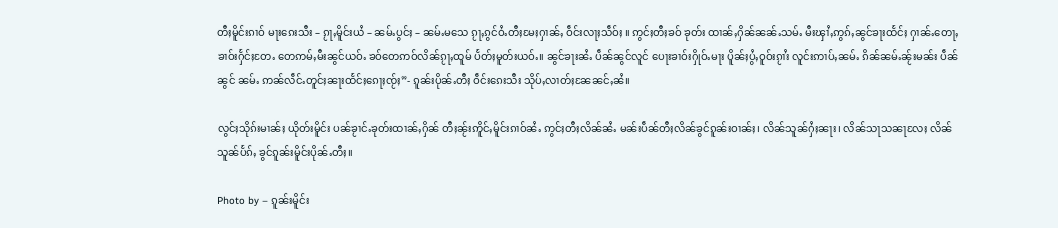တီႈမိူင်းၵၢဝ် မႃးၵေးသီး – ၵႂႃႇမိူင်းယႆ – ၼမ်ႉပွင်ႈ – ၼမ်ႉမသေ ၵႂႃႇၵွင်ဝႆႉတီႈမႄႈႁၢၼ်ႇ ဝဵင်းလႃႈသဵဝ်ႈ ။ ဢွင်ႈတီႈၶဝ် ၶုတ်း ထၢၼ်ႇႁိၼ်ၼၼ်ႉသမ်ႉ မီးၾၢႆႇဢွၵ်ႇၼွင်ၶႃးထႅင်ႈ ႁၢၼ်ႉတေႃႇၶၢဝ်းႁႅင်ႈတႄႉ တေဢမ်ႇမီးၼွင်ယဝ်ႉ ၶဝ်တေဢဝ်လိၼ်ၵႂႃႇထူမ် ပႅတ်ႈမူတ်းယဝ်ႉ။ ၼွင်ၶႃးၼႆႉ ပဵၼ်ၼွင်လူင် ပေႃးၶၢဝ်းႁိုဝ်ႉမႃး ပိူၼ်ႈပွႆႇဝူဝ်းၵႂၢႆး လူင်းဢၢပ်ႇၼမ်ႉ ၵိၼ်ၼမ်ႉၼႂ်းမၼ်း ပဵၼ်ၼွင် ၼမ်ႉ ဢၼ်လဵင်ႉတူင်ႈၼႃးထႅင်ႈၵေႃႈၸႂ်ႈ”- ၵူၼ်းပိုၼ်ႉတီႈ ဝဵင်းၵေးသီး သိုပ်ႇလၢတ်ႈၼႄၼင်ႇၼႆ။

လွင်ႈသိုၵ်းမၢၼ်ႈ ယိုတ်းမိူင်း ပၼ်ၶႂၢင်ႉၶုတ်းထၢၼ်ႇႁိၼ် တီႈၼႂ်းဢိူင်ႇမိူင်းၵၢဝ်ၼႆႉ ဢွင်ႈတီႈလိၼ်ၼႆႉ မၼ်းပဵၼ်တီႈလိၼ်ၶွင်ၵူၼ်းဝၢၼ်ႈ၊ လိၼ်သူၼ်ႁႆႈၼႃး၊ လိၼ်သႃသၼႃလႄႈ လိၼ်သူၼ်ပႅၵ်ႇ ၶွင်ၵူၼ်းမိူင်းပိုၼ်ႉတီႈ။

Photo by – ၵူၼ်းမိူင်း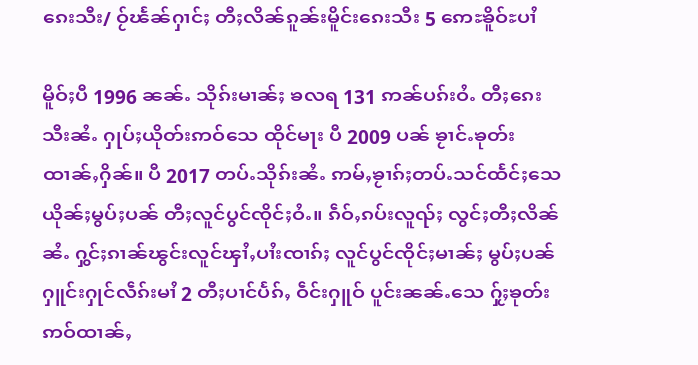ၵေးသီး/ ဝႂ်ၽႅၼ်ႁၢင်ႈ တီႈလိၼ်ၵူၼ်းမိူင်းၵေးသီး 5 ဢေႊၶိူဝ်ႊပၢႆ

မိူဝ်ႈပီ 1996 ၼၼ်ႉ သိုၵ်းမၢၼ်ႈ ၶလရ 131 ဢၼ်ပၵ်းဝႆႉ တီႈၵေးသီးၼႆႉ ႁုပ်ႈယိုတ်းဢဝ်သေ ထိုင်မႃး ပီ 2009 ပၼ် ၶႂၢင်ႉၶုတ်းထၢၼ်ႇႁိၼ်။ ပီ 2017 တပ်ႉသိုၵ်းၼႆႉ ဢမ်ႇၶႂၢၵ်ႈတပ်ႉသင်ထႅင်ႈသေ ယိုၼ်ႈမွပ်ႈပၼ် တီႈလူင်ပွင်ၸိုင်ႈဝႆႉ။ ၵဵဝ်ႇၵပ်းလူၺ်ႈ လွင်ႈတီႈလိၼ်ၼႆႉ ႁွင်ႈၵၢၼ်ၽွင်းလူင်ၾၢႆႇပၢႆးၸၢၵ်ႈ လူင်ပွင်ၸိုင်ႈမၢၼ်ႈ မွပ်ႈပၼ် ႁူင်းႁုင်လဵၵ်းမၢႆ 2 တီႈပၢင်ပႅၵ်ႇ ဝဵင်းႁူဝ် ပူင်းၼၼ်ႉသေ ႁႂ်ႈၶုတ်းဢဝ်ထၢၼ်ႇ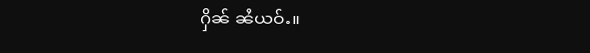ႁိၼ် ၼႆယဝ်ႉ။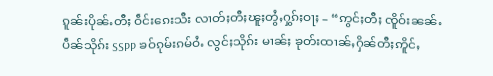ၵူၼ်းပိုၼ်ႉတီႈ ဝဵင်းၵေးသီး လၢတ်ႈတီႈၽူႈတွႆႇႁွၵ်ႈဝႃႈ – “ဢွင်ႈတီႈ ၸိူဝ်းၼၼ်ႉ ပဵၼ်သိုၵ်း SSPP ၶဝ်ၵုမ်းၵမ်ဝႆႉ လွင်ႈသိုၵ်း မၢၼ်ႈ ၶုတ်းထၢၼ်ႇႁိၼ်တီႈဢိူင်ႇ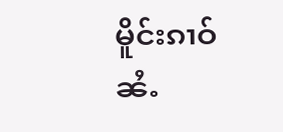မိူင်းၵၢဝ်ၼႆႉ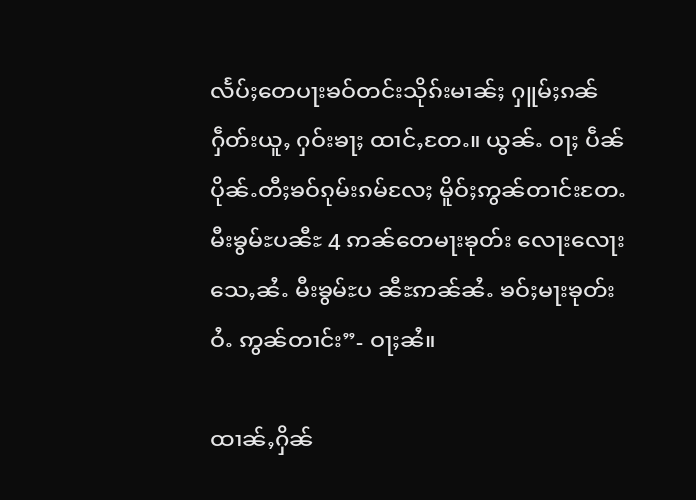လႅပ်ႈတေပႃးၶဝ်တင်းသိုၵ်းမၢၼ်ႈ ႁူမ်ႈၵၼ်ႁဵတ်းယူႇ ႁဝ်းၶႃႈ ထၢင်ႇတႄႉ။ ယွၼ်ႉ ဝႃႈ ပဵၼ်ပိုၼ်ႉတီႈၶဝ်ၵုမ်းၵမ်လႄႈ မိူဝ်ႈဢွၼ်တၢင်းတႄႉ မီးၶွမ်ႊပၼီႊ 4 ဢၼ်တေမႃးၶုတ်း လေႃးလေႃးသေႇၼႆႉ မီးၶွမ်ႊပ ၼီႊဢၼ်ၼႆႉ ၶဝ်ႈမႃးၶုတ်းဝႆႉ ဢွၼ်တၢင်း”- ဝႃႈၼႆ။

ထၢၼ်ႇႁိၼ်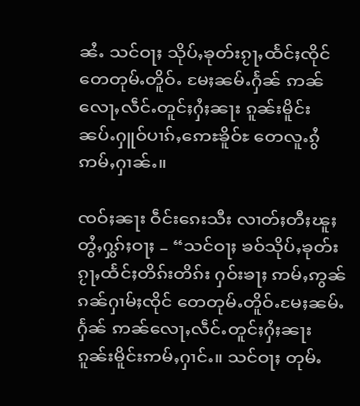ၼႆႉ သင်ဝႃႈ သိုပ်ႇၶုတ်းၵႂႃႇထႅင်ႈၸိုင် တေတုမ်ႉတိူဝ်ႉ မႄႈၼမ်ႉႁႅၼ် ဢၼ်လေႃႇလဵင်ႉတူင်ႈႁႆႈၼႃး ၵူၼ်းမိူင်း ၼပ်ႉႁူဝ်ပၢၵ်ႇဢေႊၶိူဝ်ႊ တေလူႉၵွႆဢမ်ႇႁၢၼ်ႉ။

ၸဝ်ႈၼႃး ဝဵင်းၵေးသီး လၢတ်ႈတီႈၽူႈတွႆႇႁွၵ်ႈဝႃႈ – “သင်ဝႃႈ ၶဝ်သိုပ်ႇၶုတ်းၵႂႃႇထႅင်ႈတိၵ်းတိၵ်း ႁဝ်းၶႃႈ ဢမ်ႇဢွၼ် ၵၼ်ႁၢမ်ႈၸိုင် တေတုမ်ႉတိူဝ်ႉမႄႈၼမ်ႉႁႅၼ် ဢၼ်လေႃႇလဵင်ႉတူင်ႈႁႆႈၼႃး ၵူၼ်းမိူင်းဢမ်ႇႁၢင်ႉ။ သင်ဝႃႈ တုမ်ႉ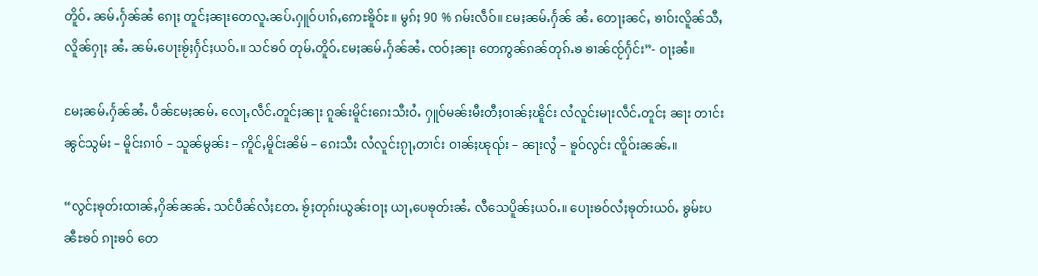တိူဝ်ႉ ၼမ်ႉႁႅၼ်ၼႆ ၵေႃႈ တူင်ႈၼႃးတေလူႉၼပ်ႉႁူဝ်ပၢၵ်ႇဢေႊၶိူဝ်ႊ ။ မွၵ်ႈ 90 % ၵမ်းလဵဝ်။ မႄႈၼမ်ႉႁႅၼ် ၼႆႉ တေႃႈၼင်ႇ ၶၢဝ်းလိူၼ်သီႇလိူၼ်ႁႃႈ ၼႆႉ ၼမ်ႉပေႃးၶႂ်ႈႁႅင်ႈယဝ်ႉ။ သင်ၶဝ် တုမ်ႉတိူဝ်ႉမႄႈၼမ်ႉႁႅၼ်ၼႆႉ ၸဝ်ႈၼႃး တေဢွၼ်ၵၼ်တုၵ်ႉၶ ၶၢၼ်ၸႂ်ႁႅင်း”- ဝႃႈၼႆ။

မႄႈၼမ်ႉႁႅၼ်ၼႆႉ ပဵၼ်မႄႈၼမ်ႉ လေႃႇလဵင်ႉတူင်ႈၼႃး ၵူၼ်းမိူင်းၵေးသီးဝႆႉ ႁူဝ်မၼ်းမီးတီႈဝၢၼ်ႈၽိူင်း လႆလူင်းမႃးလဵင်ႉတူင်ႈ ၼႃး တၢင်းၼွင်သွမ်း – မိူင်းၵၢဝ် – သူၼ်မွၼ်း – ဢိူင်ႇမိူင်းၼိမ် – ၵေးသီး လႆလူင်းၵႂႃႇတၢင်း ဝၢၼ်ႈၽုၺ်း – ၼႃးလွႆ – ၶူဝ်လွင်း ၸိူဝ်းၼၼ်ႉ။

“လွင်ႈၶုတ်းထၢၼ်ႇႁိၼ်ၼၼ်ႉ သင်ပဵၼ်လႆႈတႄႉ ၶႂ်ႈတုၵ်းယွၼ်းဝႃႈ ယႃႇပေၶုတ်းၼႆႉ လီသေပိူၼ်ႈယဝ်ႉ။ ပေႃးၶဝ်လႆႈၶုတ်းယဝ်ႉ ၶွမ်ႊပၼီႊၶဝ် ၵႃးၶဝ် တေ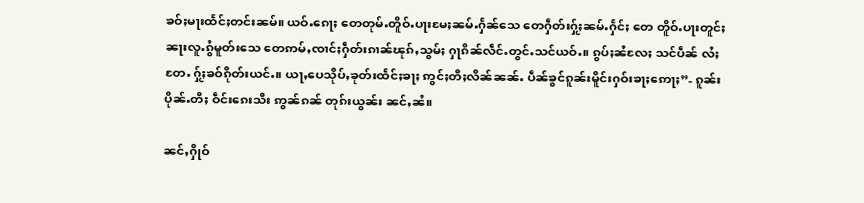ၶဝ်ႈမႃးထႅင်ႈတင်းၼမ်။ ယဝ်ႉၵေႃႈ တေတုမ်ႉတိူဝ်ႉပႃးမႄႈၼမ်ႉႁႅၼ်သေ တေႁဵတ်းႁႂ်ႈၼမ်ႉႁႅင်ႈ တေ တိူဝ်ႉပႃးတူင်ႈ ၼႃးလူႉၵွႆမူတ်းသေ တေဢမ်ႇၸၢင်ႈႁဵတ်းၵၢၼ်ၽုၵ်ႇသွမ်ႈ ႁႃၵိၼ်လဵင်ႉတွင်ႉသင်ယဝ်ႉ။ ၵွပ်ႈၼႆလႄႈ သင်ပဵၼ် လႆႈတႄႉ ႁႂ်ႈၶဝ်ၵိုတ်းယင်ႉ။ ယႃႇပေသိုပ်ႇၶုတ်းထႅင်ႈၶႃႈ ဢွင်ႈတီႈလိၼ်ၼၼ်ႉ ပဵၼ်ၶွင်ၵူၼ်းမိူင်းႁဝ်းၶႃႈဢေႃႈ”- ၵူၼ်းပိုၼ်ႉတီႈ ဝဵင်းၵေးသီး ဢွၼ်ၵၼ် တုၵ်းယွၼ်း ၼင်ႇၼႆ။

ၼင်ႇႁိုဝ်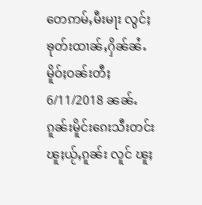တေဢမ်ႇမီးမႃး လွင်ႈၶုတ်းထၢၼ်ႇႁိၼ်ၼႆႉ မိူဝ်ႈဝၼ်းတီႈ 6/11/2018 ၼၼ်ႉ ၵူၼ်းမိူင်းၵေးသီးတင်း ၽူႈယႂ်ႇၵူၼ်း လူင် ၽူႈ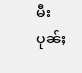မီးပုၼ်ႈ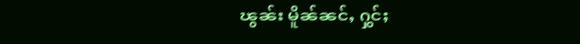ၽွၼ်း မိူၼ်ၼင်ႇ ႁွင်ႈ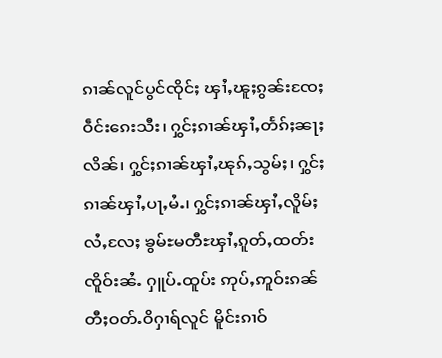ၵၢၼ်လူင်ပွင်ၸိုင်ႈ ၾၢႆႇၽူႈၵွၼ်းၸႄႈဝဵင်းၵေးသီး၊ ႁွင်ႈၵၢၼ်ၾၢႆႇတႅၵ်ႈၼႃႈလိၼ်၊ ႁွင်ႈၵၢၼ်ၾၢႆႇၽုၵ်ႇသွမ်ႈ၊ ႁွင်ႈၵၢၼ်ၾၢႆႇပႃႇမႆႉ၊ ႁွင်ႈၵၢၼ်ၾၢႆႇလိူမ်ႈလႆႇလႄႈ ၶွမ်ႊမတီႊၾၢႆႇၵူတ်ႇထတ်း ၸိူဝ်းၼႆႉ ႁူပ်ႉထူပ်း ဢုပ်ႇဢူဝ်းၵၼ် တီႈဝတ်ႉဝိႁၢရ်လူင် မိူင်းၵၢဝ်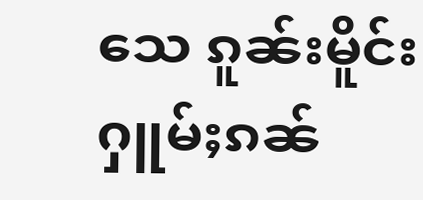သေ ၵူၼ်းမိူင်းႁူမ်ႈၵၼ်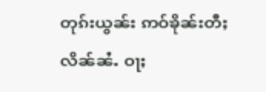တုၵ်းယွၼ်း ဢဝ်ၶိုၼ်းတီႈလိၼ်ၼႆႉ ဝႃႈ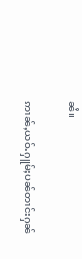ၼႆ။

ဢၢၼ်ႇယဝ်ႉႁူမ်ႈပၼ်တၢင်းႁၼ်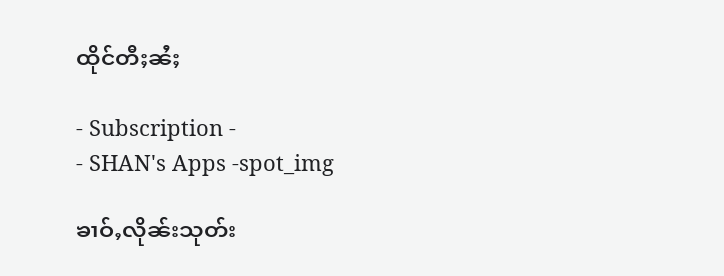ထိုင်တီႈၼႆႈ

- Subscription -
- SHAN's Apps -spot_img

ၶၢဝ်ႇလိုၼ်းသုတ်း